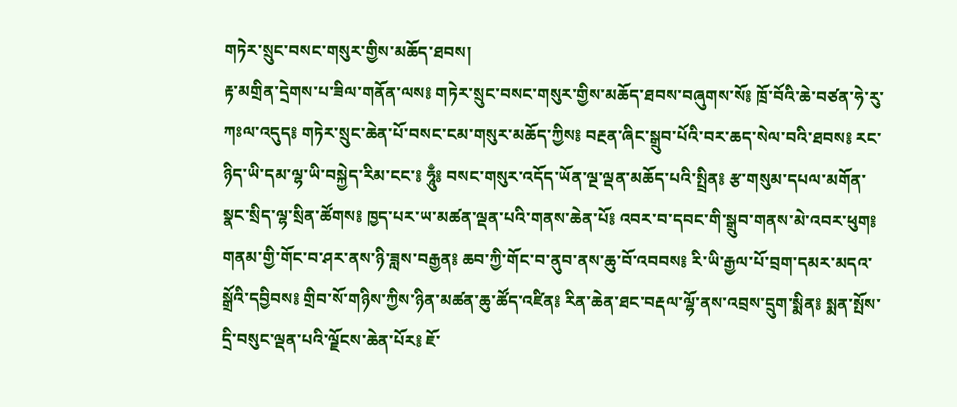གཏེར་སྲུང་བསང་གསུར་གྱིས་མཆོད་ཐབས།
རྟ་མགྲིན་དྲེགས་པ་ཟིལ་གནོན་ལས༔ གཏེར་སྲུང་བསང་གསུར་གྱིས་མཆོད་ཐབས་བཞུགས་སོ༔ ཁྲོ་བོའི་ཆེ་བཙན་ཧེ་རུ་ཀཿལ་འདུད༔ གཏེར་སྲུང་ཆེན་པོ་བསང་ངམ་གསུར་མཆོད་ཀྱིས༔ བརྔན་ཞིང་སྒྲུབ་པོའི་བར་ཆད་སེལ་བའི་ཐབས༔ རང་ཉིད་ཡི་དམ་ལྷ་ཡི་བསྐྱེད་རིམ་ངང་༔ ཧཱུྃ༔ བསང་གསུར་འདོད་ཡོན་ལྔ་ལྡན་མཆོད་པའི་སྤྲིན༔ རྩ་གསུམ་དཔལ་མགོན་སྣང་སྲིད་ལྷ་སྲིན་ཚོགས༔ ཁྱད་པར་ཡ་མཚན་ལྡན་པའི་གནས་ཆེན་པོ༔ འབར་བ་དབང་གི་སྒྲུབ་གནས་མེ་འབར་ཕུག༔ གནམ་གྱི་གོང་བ་ཤར་ནས་ཉི་ཟླས་བརྒྱན༔ ཆབ་ཀྱི་གོང་བ་ནུབ་ནས་ཆུ་བོ་འབབས༔ རི་ཡི་རྒྱལ་པོ་བྲག་དམར་མདའ་སྒྲོའི་དབྱིབས༔ གྲིབ་སོ་གཉིས་ཀྱིས་ཉིན་མཚན་ཆུ་ཚོད་འཛིན༔ རིན་ཆེན་ཐང་བརྡལ་ལྷོ་ནས་འབྲས་དྲུག་སྨིན༔ སྨན་སྤོས་དྲི་བསུང་ལྡན་པའི་ལྗོངས་ཆེན་པོར༔ ཇོ་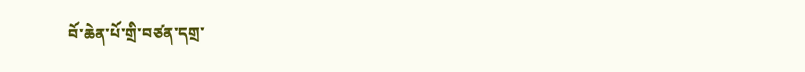བོ་ཆེན་པོ་གྲི་བཙན་དགྲ་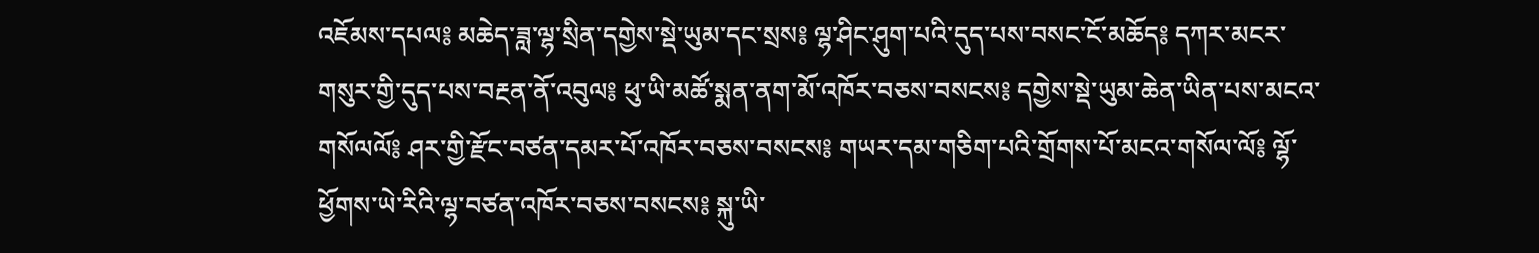འཇོམས་དཔལ༔ མཆེད་ཟླ་ལྷ་སྲིན་དགྱེས་སྡེ་ཡུམ་དང་སྲས༔ ལྷ་ཤིང་ཤུག་པའི་དུད་པས་བསང་ངོ་མཆོད༔ དཀར་མངར་གསུར་གྱི་དུད་པས་བརྔན་ནོ་འབུལ༔ ཕུ་ཡི་མཚོ་སྨན་ནག་མོ་འཁོར་བཅས་བསངས༔ དགྱེས་སྡེ་ཡུམ་ཆེན་ཡིན་པས་མངའ་གསོལལོ༔ ཤར་གྱི་རྫོང་བཙན་དམར་པོ་འཁོར་བཅས་བསངས༔ གཡར་དམ་གཅིག་པའི་གྲོགས་པོ་མངའ་གསོལ་ལོ༔ ལྷོ་ཕྱོགས་ཡེ་རིའི་ལྷ་བཙན་འཁོར་བཅས་བསངས༔ སྐུ་ཡི་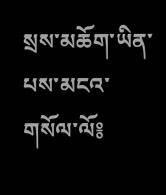སྲས་མཆོག་ཡིན་པས་མངའ་གསོལ་ལོ༔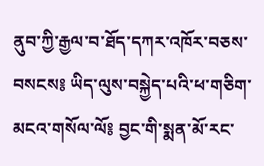ནུབ་ཀྱི་རྒྱལ་བ་ཐོད་དཀར་འཁོར་བཅས་བསངས༔ ཡིད་ལུས་བསྐྱེད་པའི་ཕ་གཅིག་མངའ་གསོལ་ལོ༔ བྱང་གི་སྨན་མོ་རང་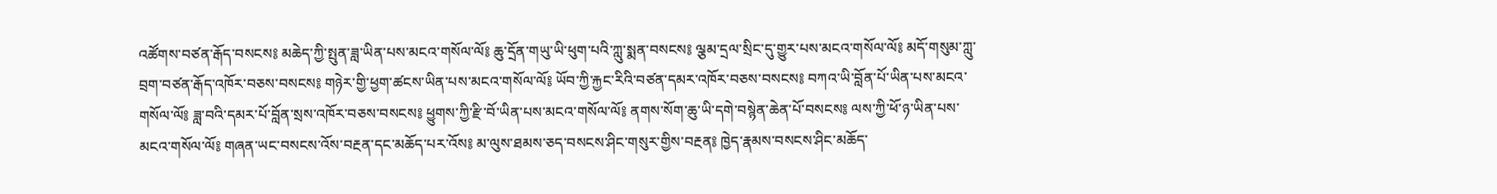འཚོགས་བཙན་རྒོད་བསངས༔ མཆེད་ཀྱི་སྤུན་ཟླ་ཡིན་པས་མངའ་གསོལ་ལོ༔ ཆུ་དྲོན་གཡུ་ཡི་ཕུག་པའི་ཀླུ་སྨན་བསངས༔ ལྕམ་དྲལ་སྲིང་དུ་གྱུར་པས་མངའ་གསོལ་ལོ༔ མདོ་གསུམ་ཀླུ་བྲག་བཙན་རྒོད་འཁོར་བཅས་བསངས༔ གཉེར་གྱི་ཕྱག་ཚངས་ཡིན་པས་མངའ་གསོལ་ལོ༔ ཡོབ་ཀྱི་རྐྱང་རིའི་བཙན་དམར་འཁོར་བཅས་བསངས༔ བཀའ་ཡི་བློན་པོ་ཡིན་པས་མངའ་གསོལ་ལོ༔ ཟླ་བའི་དམར་པོ་བློན་སྲས་འཁོར་བཅས་བསངས༔ ཕྱུགས་ཀྱི་རྫི་བོ་ཡིན་པས་མངའ་གསོལ་ལོ༔ ནགས་སོག་ཆུ་ཡི་དགེ་བསྙེན་ཆེན་པོ་བསངས༔ ལས་ཀྱི་ཕོ་ཉ་ཡིན་པས་མངའ་གསོལ་ལོ༔ གཞན་ཡང་བསངས་འོས་བརྔན་དང་མཆོད་པར་འོས༔ མ་ལུས་ཐམས་ཅད་བསངས་ཤིང་གསུར་གྱིས་བརྔན༔ ཁྱེད་རྣམས་བསངས་ཤིང་མཆོད་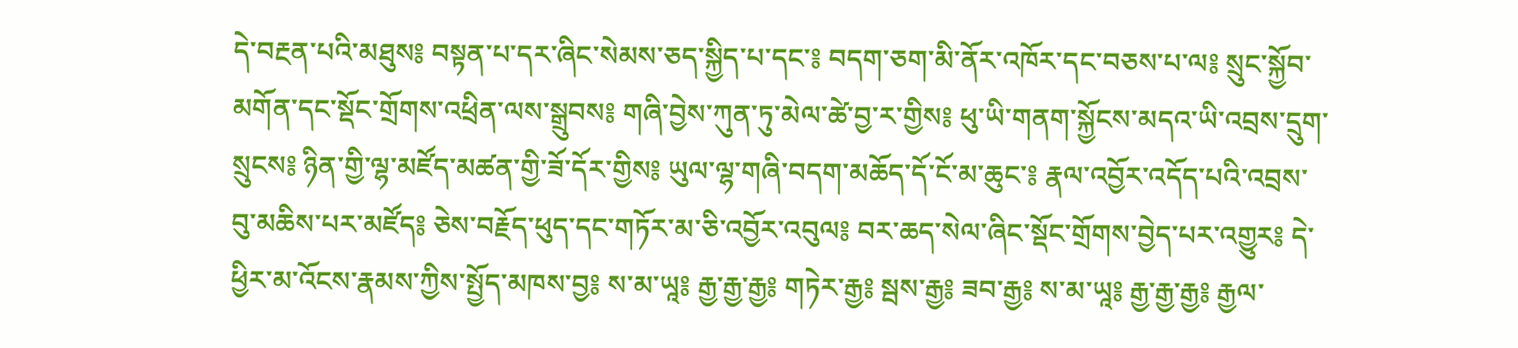དེ་བརྔན་པའི་མཐུས༔ བསྟན་པ་དར་ཞིང་སེམས་ཅད་སྐྱིད་པ་དང་༔ བདག་ཅག་མི་ནོར་འཁོར་དང་བཅས་པ་ལ༔ སྲུང་སྐྱོབ་མགོན་དང་སྡོང་གྲོགས་འཕྲིན་ལས་སྒྲུབས༔ གཞི་བྱེས་ཀུན་ཏུ་མེལ་ཚེ་བྱ་ར་གྱིས༔ ཕུ་ཡི་གནག་སྐྱོངས་མདའ་ཡི་འབྲས་དྲུག་སྲུངས༔ ཉིན་གྱི་ལྷ་མཛོད་མཚན་གྱི་ཟོ་དོར་གྱིས༔ ཡུལ་ལྷ་གཞི་བདག་མཆོད་དོ་ངོ་མ་ཆུང་༔ རྣལ་འབྱོར་འདོད་པའི་འབྲས་བུ་མཆིས་པར་མཛོད༔ ཅེས་བརྗོད་ཕུད་དང་གཏོར་མ་ཅི་འབྱོར་འབུལ༔ བར་ཆད་སེལ་ཞིང་སྡོང་གྲོགས་བྱེད་པར་འགྱུར༔ དེ་ཕྱིར་མ་འོངས་རྣམས་ཀྱིས་སྤྱོད་མཁས་བྱ༔ ས་མ་ཡཱ༔ རྒྱ་རྒྱ་རྒྱ༔ གཏེར་རྒྱ༔ སྦས་རྒྱ༔ ཟབ་རྒྱ༔ ས་མ་ཡཱ༔ རྒྱ་རྒྱ་རྒྱ༔ རྒྱལ་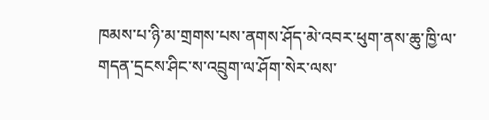ཁམས་པ་ཉི་མ་གྲགས་པས་ནགས་ཤོད་མེ་འབར་ཕུག་ནས་ཆུ་ཁྱི་ལ་གདན་དྲངས་ཤིང་ས་འབྲུག་ལ་ཤོག་སེར་ལས་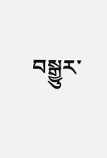བསྒྱུར་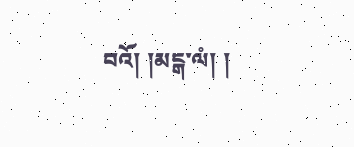བའོ། །མངྒ་ལཾ། །